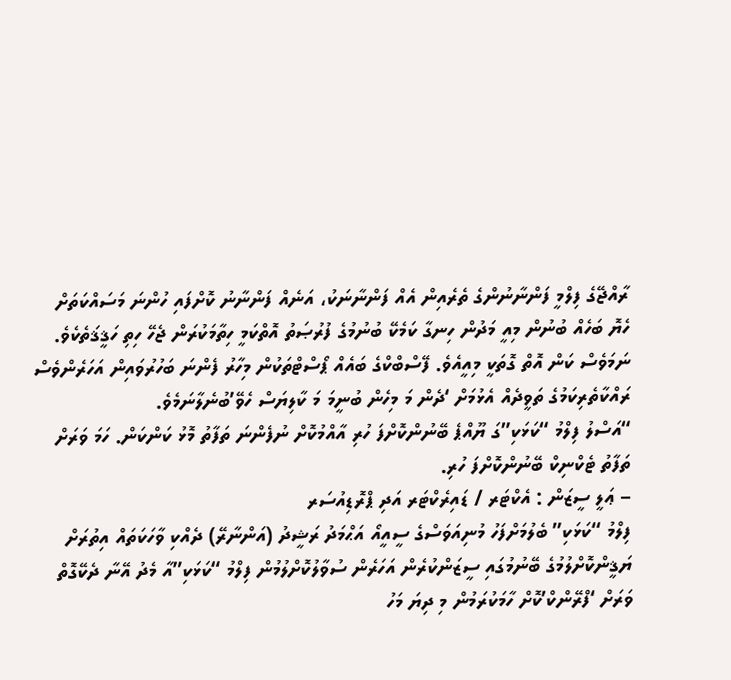ރާއްޖޭގެ ފިލްމީ ފަންނާނުންގެ ތެރެއިން އެއް ފަންނާނަކު، އަނެއް ފަންނާނު ކޮށްފައި ހުންނަ މަސައްކަތަށް ހެޔޮ ބަހެއް ބުނުން މިއީ މަދުން ހިނގާ ކަމެކޭ ބުނުމުގެ ފުރުޞަތު އޮތްކަމީ ހިތާމަކުރަން ޖެހޭ ހިތި ހަޤީޤަތެކެވެ. ނަމަވެސް ކަން އޮތް ގޮތަކީ މިއީއެވެ. ފޭސްބްކްގެ ބައެއް ޕޯސްޓްތަކުން މިހާރު ފެންނަ ބަހުރުވައިން އަހަރެންވެސް ރައްކާތެރިކަމުގެ ތަވީދެއް އެޅުމަށް ‘ދެން މަ މިހެން ބުނީމަ މަ ކާލިޔަސް ހެވޭ’ބުނެލާނަމެވެ.
“އަސްލު ފިލްމު “ކަޅަކި”ގަ ޔޫއްޕެ ބޭނުންކޮށްފަ ހުރި އާއްމުކޮށް ނުފެންނަ ތަފާތު މޮޅު ކަންކަން. ހަމަ ވަރަށް ތަފާތު ޓެކްނިކް ބޭނުންކޮށްފަ ހުރި.
– ޢަލީ ސީޒަން : އެކްޓަރ / ޑައިރެކްޓަރ އަދި ޕްރޮޑިއުސަރ
ފިލްމު “ކަޅަކި” ބެލުމަށްފަހު މުނިއަވަސްގެ ސީއީއޯ އަޙްމަދު ރަޝީދު (އަންނާރޭ) ދެއްކި ވާހަކަތައް އިތުރަށް ޔަޤީންކޮށްލުމުގެ ބޭނުމުގައި ސީޒަންކުރެން އަހަރެން ސުވާލުކޮށްލުމުން ފިލްމު “ކަޅަކި”އާ މެދު އޭނާ ދެކޭގޮތް ވަރަށް ‘ފްރޭންކް’ކޮށް ހާމަކުރަމުން މި ދިޔަ މަހު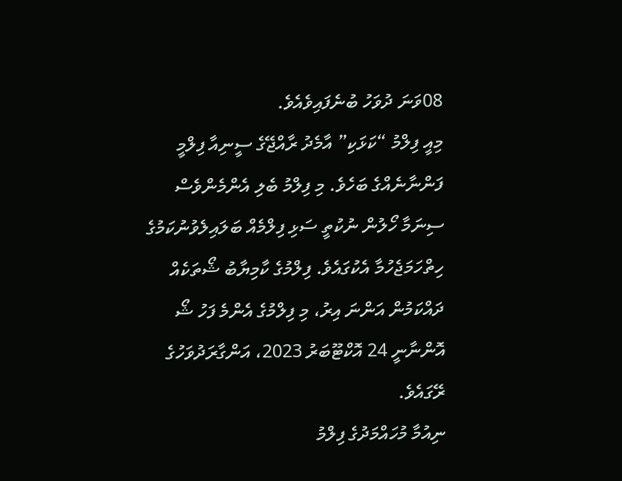08ވަނަ ދުވަހު ބުނެފައިވެއެވެ.
މިއީ ފިލްމު “ކަޅަކި” އާމެދު ރާއްޖޭގެ ސީނިއާ ފިލްމީ ފަންނާނެއްގެ ބަހެވެ. މި ފިލްމު ބެލި އެންމެންވެސް ސިނަމާ ހޯލުން ނުކުތީ ސަޅި ފިލްމެއް ބަލައިލެވުނުކަމުގެ ހިތްހަމަޖެހުމާ އެކުގައެވެ. ފިލްމުގެ ކާމިޔާބު ޝޯތަކެއް ދައްކަމުން އަންނަ އިރު، މި ފިލްމުގެ އެންމެ ފަހު ޝޯ އޮންނާނީ 24 އޮކްޓޫބަރު 2023، އަންގާރަދުވަހުގެ ރޭގައެވެ.
ނިއުމާ މުހައްމަދުގެ ފިލްމު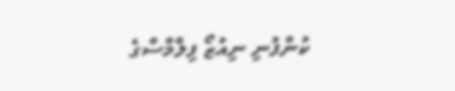ކުންފުނި ނިއުޒޯ ފިލްމްސްގެ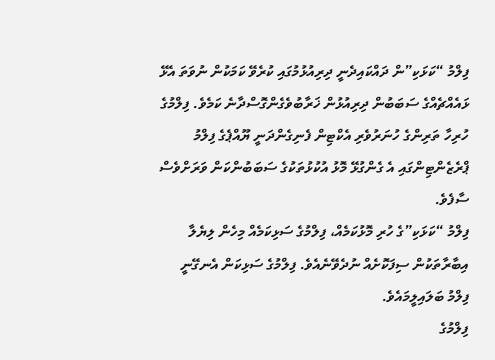ފިލްމު “ކަޅަކި”ން ދައްކައިދެނީ ދިރިއުޅުމުގައި ކުރެވޭ ކަމަކުން ނުވަތަ އެޅޭ ޅައެއްޗެއްގެ ސަބަބުން ދިރިއުޅުން ޚަރާބުވެގެންގޮސްދާނެ ކަމެވެ. ފިލްމުގެ ހުރިހާ ތަރިންގެ ހުނަރުވެރި އެކްޓިން ފެނިގެންދަނީ ޔޫއްޕެގެ ފިލްމު ޕްރެޒެންޓިންގައި އެ ގެންގުޅޭ މޮޅު އުކުޅުތަކުގެ ސަބަބުންކަން ވަރަށްވެސް ސާފެވެ.
ފިލްމު “ކަޅަކި”ގެ ހުރި މޮޅުކަމެއް، ފިލްމުގެ ސަޅިކަމެއް މިހެން ލިޔެލާ އިބާރާތަކުން ސިފަކޮށެއް ނުދެވޭނެއެވެ. ފިލްމުގެ ސަޅިކަން އެނގޭނީ ފިލްމު ބަލައިލީމައެވެ.
ފިލްމުގެ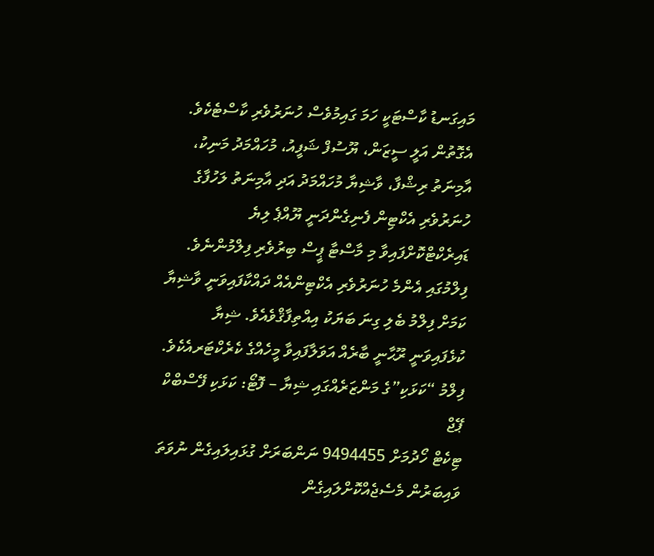މައިގަނޑު ކާސްޓަކީ ހަމަ ގައިމުވެސް ހުނަރުވެރި ކާސްޓެކެވެ. އެގޮތުން އަލީ ސީޒަން، ޔޫސުފް ޝަފީއު، މުހައްމަދު މަނިކު، އާމިނަތު ރިޝްފާ، ވާޝިޔާ މުހައްމަދު އަދި އާމިނަތު ލަހުފާގެ ހުނަރުވެރި އެކްޓިން ފެނިގެންދަނީ ޔޫއްޕެ ލިޔެ ޑައިރެކްޓްކޮށްފައިވާ މި މާސްޓާ ޕީސް ބިރުވެރި ފިލްމުންނެވެ.
ފިލްމުގައި އެންމެ ހުނަރުވެރި އެކްޓިންއެއް ދައްކާފައިވަނީ ވާޝިޔާ ކަމަށް ފިލްމު ބެލި ގިނަ ބަޔަކު އިއްތިފާޤްވެއެވެ. ޝިޔާ ކުޅެފައިވަނީ ރޫޙާނީ ބާރެއް އަވަލާފައިވާ މީހެއްގެ ކެރެކްޓަރއެކެވެ.
ފިލްމު “ކަޅަކި”ގެ މަންޒަރެއްގައި ޝިޔާ – ފޮޓޯ: ކަޅަކި ފޭސްބްކް ޕޭޖް
ޓިކެޓް ހޯދުމަށް 9494455 ނަންބަރަށް ގުޅައިލައިގެން ނުވަތަ ވައިބަރުން މެސެޖެއްކޮށްލައިގެން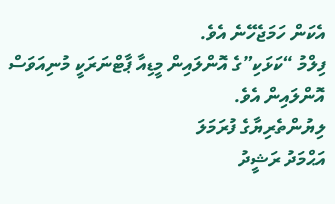އެކަން ހަމަޖެހޭނެ އެވެ.
ފިލްމު “ކަޅަކި”ގެ އޮންލައިން މީޑިއާ ޕާޓްނަރަކީ މުނިއަވަސް އޮންލައިން އެވެ.
ލިޔުންތެރިޔާގެ ފުރަމަލަ
އަޙްމަދު ރަޝީދު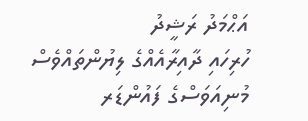އަޙްމަދު ރަޝީދު
ހުރިހައި ދާއިރާއެއްގެ ލިޔުންތައްވެސް މުނިއަވަސްގެ ފައުންޑަރ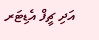އަދި ޗީފް އެޑިޓަރ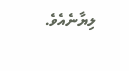ލިޔާނެއެވެ.